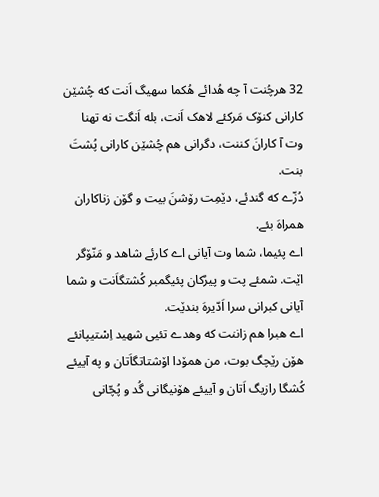32 هرچُنت آ چه هُدائے هُکما سهیگ اَنت که چُشێن کارانی کنۆک مَرکئے لاهک اَنت، بله اَنگت نه تهنا وت آ کارانَ کننت، دگرانی هم چُشێن کارانی پُشتَ بنت.
دُزّے که گندئے، دێمِت رۆشنَ بیت و گۆن زناکاران همراهَ بئے.
اے پئیما، شما وت آیانی اے کارئے شاهد و مَنّۆگر اێت. شمئے پت و پیرُکان پئیگمبر کُشتگاَنت و شما آیانی کبرانی سرا اَدّیرهَ بندێت.
اے هبرا هم زاننت که وهدے تئیی شهید اِسْتیپانئے هۆن رێچگ بوت، من همۆدا اۆشتاتگاَتان و په آییئے کُشگا رازیگ اَتان و آییئے هۆنیگانی گُد و پُچّانی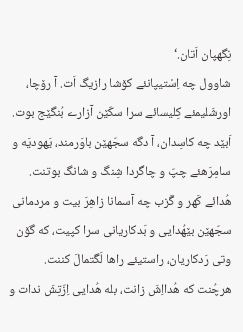نِگهپان اَتان.‘
شاوول چه اِسْتیپانئے کۆشا رازیگ اَت. آ رۆچا، اورشَلیمئے کِلیسائے سرا سکّێن آزارے بُنگێج بوت. اَبێد چه کاسِدان، آ دگه سجّهێن باوَرمند، یَهودیَه و سامِرَهئے چپّ و چاگردا شِنگ و شانگ بوتنت.
هُدائے کَهر و گَزب چه آسمانا زاهِرَ بیت و مردمانی سجّهێن بێهُدایی و بَدکاریانی سرا کپیت، که گۆن وتی رَدکاریان، راستیئے راها لَگَتمالَ کننت.
هرچُنت که هُدااِشَ زانت، بله هُدایی اِزّتِشَ ندات و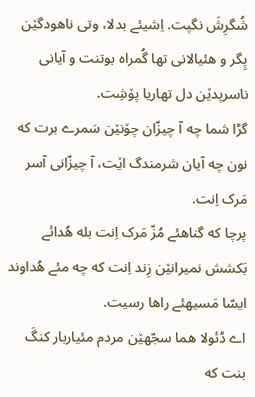شُگرِشَ نگپت. اِشیئے بدلا، وتی ناهودگێن پِگر و هئیالانی تها گُمراه بوتنت و آیانی ناسرپدێن دل تهاریا پۆشِت.
گڑا شما چه آ چیزّان چۆنێن سَمرے برت که نون چه آیان شرمندگ اێت، آ چیزّانی آسر مَرک اِنت.
پرچا که گناهئے مُزّ مَرک اِنت بله هُدائے بَکشش نمیرانێن زِند اِنت که چه مئے هُداوند ایسّا مَسیهئے راها رسیت.
اے ڈئولا هما سجّهێن مردم مئیاربار کنگَ بنت که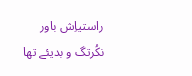راستیاِش باور نکُرتگ و بدیئے تها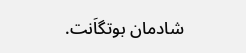شادمان بوتگاَنت.